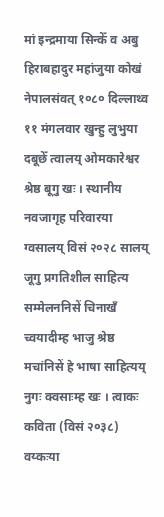मां इन्द्रमाया सिन्केँ व अबु हिराबहादुर महांजुया कोखं नेपालसंवत् १०८० दिल्लाथ्व ११ मंगलवार खुन्हु लुभुया दबूछेँ त्वालय् ओमकारेश्वर श्रेष्ठ बूगु खः । स्थानीय नवजागृह परिवारया ग्वसालय् विसं २०२८ सालय् जूगु प्रगतिशील साहित्य सम्मेलननिसें चिनाखँ च्वयादीम्ह भाजु श्रेष्ठ मचांनिसें हे भाषा साहित्यय् नुगः क्वसाःम्ह खः । त्वाकः कविता (विसं २०३८) वय्कःया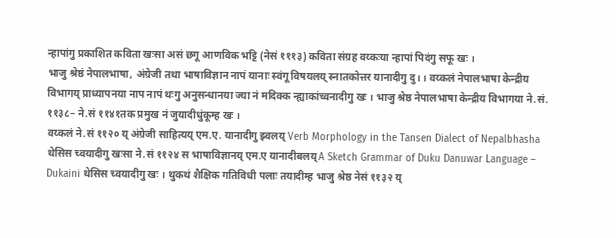न्हापांगु प्रकाशित कविता खःसा असं छगू आणविक भट्टि (नेसं १११३) कविता संग्रह वय्कःया न्हापां पिदंगु सफू खः ।
भाजु श्रेष्ठं नेपालभाषा, अंग्रेजी तथा भाषाविज्ञान नापं यानाः स्वंगू विषयलय् स्नातकोत्तर यानादीगु दु। । वय्कलं नेपालभाषा केन्द्रीय विभागय् प्राध्यापनया नाप नापं थःगु अनुसन्धानया ज्या नं मदिक्क न्ह्याकांच्वनादीगु खः । भाजु श्रेष्ठ नेपालभाषा केन्द्रीय विभागया ने.सं. ११३८– ने.सं ११४१तक प्रमुख नं जुयादीधुंकूम्ह खः ।
वय्कलं ने.सं ११२० य् अंग्रेजी साहित्यय् एम.ए. यानादीगु झ्वलय् Verb Morphology in the Tansen Dialect of Nepalbhasha थेसिस च्वयादीगु खःसा ने.सं ११२४ स भाषाविज्ञानय् एम.ए यानादीबलय् A Sketch Grammar of Duku Danuwar Language – Dukaini थेसिस च्वयादीगु खः । थुकथं शैक्षिक गतिविधी पलाः तयादीम्ह भाजु श्रेष्ठ नेसं ११३२ य्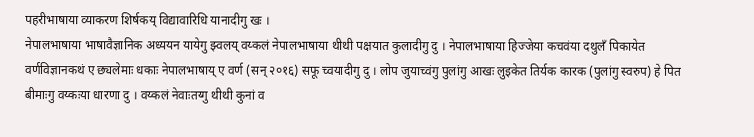पहरीभाषाया व्याकरण शिर्षकय् विद्यावारिधि यानादीगु खः ।
नेपालभाषाया भाषावैज्ञानिक अध्ययन यायेगु झ्वलय् वय्कलं नेपालभाषाया थीथी पक्षयात कुलादीगु दु । नेपालभाषाया हिज्जेया कचवंया दथुलँ पिकायेत वर्णविज्ञानकथं ए छ्यलेमाः धकाः नेपालभाषाय् ए वर्ण (सन् २०१६) सफू च्वयादीगु दु । लोप जुयाच्वंगु पुलांगु आखः लुइकेत तिर्यक कारक (पुलांगु स्वरुप) हे पित बीमाःगु वय्कःया धारणा दु । वय्कलं नेवाःतय्गु थीथी कुनां व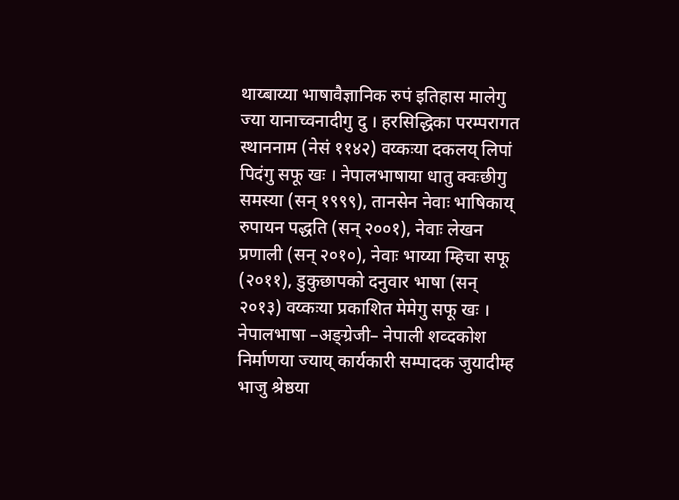थाय्बाय्या भाषावैज्ञानिक रुपं इतिहास मालेगु ज्या यानाच्वनादीगु दु । हरसिद्धिका परम्परागत स्थाननाम (नेसं ११४२) वय्कःया दकलय् लिपां पिदंगु सफू खः । नेपालभाषाया धातु क्वःछीगु समस्या (सन् १९९९), तानसेन नेवाः भाषिकाय् रुपायन पद्धति (सन् २००१), नेवाः लेखन प्रणाली (सन् २०१०), नेवाः भाय्या म्हिचा सफू (२०११), डुकुछापको दनुवार भाषा (सन् २०१३) वय्कःया प्रकाशित मेमेगु सफू खः । नेपालभाषा –अङ्ग्रेजी– नेपाली शव्दकोश निर्माणया ज्याय् कार्यकारी सम्पादक जुयादीम्ह भाजु श्रेष्ठया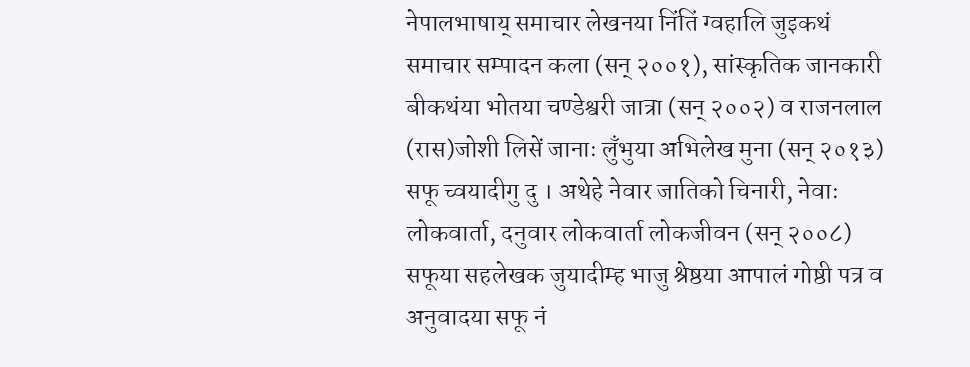नेपालभाषाय् समाचार लेखनया निंतिं ग्वहालि जुइकथं समाचार सम्पादन कला (सन् २००१), सांस्कृतिक जानकारी बीकथंया भोतया चण्डेश्वरी जात्रा (सन् २००२) व राजनलाल (रास)जोशी लिसें जानाः लुँभुया अभिलेख मुना (सन् २०१३) सफू च्वयादीगु दु । अथेहे नेवार जातिको चिनारी, नेवाः लोकवार्ता, दनुवार लोकवार्ता लोकजीवन (सन् २००८) सफूया सहलेखक जुयादीम्ह भाजु श्रेष्ठया आपालं गोष्ठी पत्र व अनुवादया सफू नं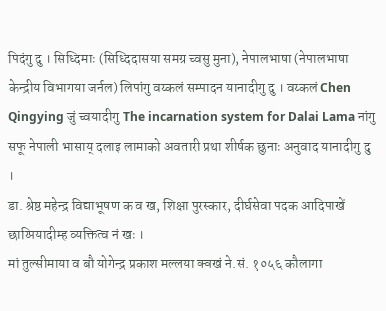पिदंगु दु । सिध्दिमाः (सिध्दिदासया समग्र च्वसु मुना), नेपालभाषा (नेपालभाषा केन्द्रीय विभागया जर्नल) लिपांगु वय्कलं सम्पादन यानादीगु दु । वय्कलं Chen Qingying जुं च्वयादीगु The incarnation system for Dalai Lama नांगु सफू नेपाली भासाय् दलाइ लामाको अवतारी प्रथा शीर्षक छुनाः अनुवाद यानादीगु दु ।
डा. श्रेष्ठ महेन्द्र विद्याभूषण क व ख, शिक्षा पुरस्कार, दीर्घसेवा पदक आदिपाखें छाय्पियादीम्ह व्यक्तित्व नं खः ।
मां तुल्सीमाया व बौ योगेन्द्र प्रकाश मल्लया क्वखं ने.सं. १०५६ कौलागा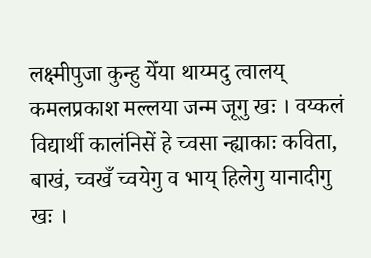लक्ष्मीपुजा कुन्हु येँया थाय्मदु त्वालय् कमलप्रकाश मल्लया जन्म जूगु खः । वय्कलं विद्यार्थी कालंनिसें हे च्वसा न्ह्याकाः कविता, बाखं, च्वखँ च्वयेगु व भाय् हिलेगु यानादीगु खः ।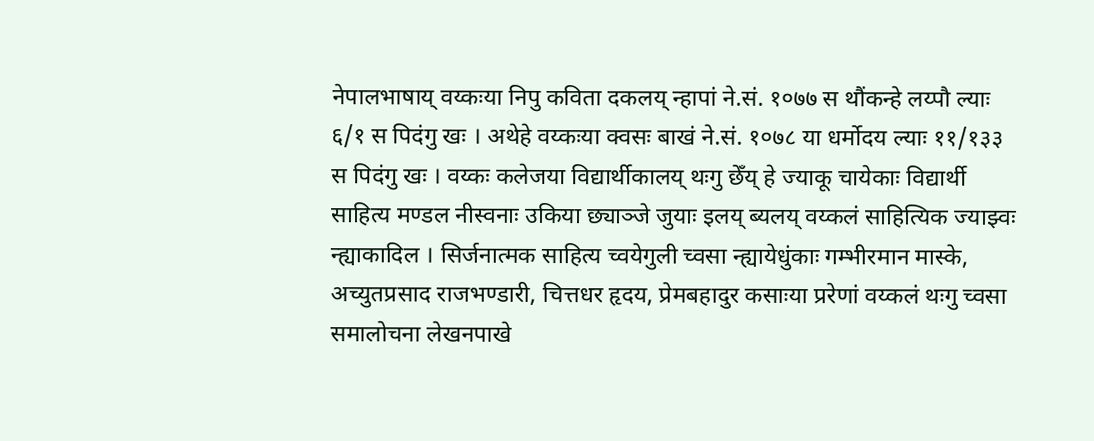नेपालभाषाय् वय्कःया निपु कविता दकलय् न्हापां ने.सं. १०७७ स थौंकन्हे लय्पौ ल्याः ६/१ स पिदंगु खः । अथेहे वय्कःया क्वसः बाखं ने.सं. १०७८ या धर्मोदय ल्याः ११/१३३ स पिदंगु खः । वय्कः कलेजया विद्यार्थीकालय् थःगु छेँय् हे ज्याकू चायेकाः विद्यार्थी साहित्य मण्डल नीस्वनाः उकिया छ्याञ्जे जुयाः इलय् ब्यलय् वय्कलं साहित्यिक ज्याझ्वः न्ह्याकादिल । सिर्जनात्मक साहित्य च्वयेगुली च्वसा न्ह्यायेधुंकाः गम्भीरमान मास्के, अच्युतप्रसाद राजभण्डारी, चित्तधर हृदय, प्रेमबहादुर कसाःया प्ररेणां वय्कलं थःगु च्वसा समालोचना लेखनपाखे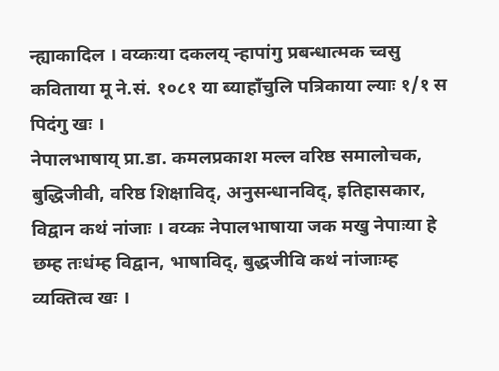न्ह्याकादिल । वय्कःया दकलय् न्हापांगु प्रबन्धात्मक च्वसु कविताया मू ने.सं. १०८१ या ब्याहाँचुलि पत्रिकाया ल्याः १/१ स पिदंगु खः ।
नेपालभाषाय् प्रा.डा. कमलप्रकाश मल्ल वरिष्ठ समालोचक, बुद्धिजीवी, वरिष्ठ शिक्षाविद्, अनुसन्धानविद्, इतिहासकार, विद्वान कथं नांजाः । वय्कः नेपालभाषाया जक मखु नेपाःया हे छम्ह तःधंम्ह विद्वान, भाषाविद्, बुद्धजीवि कथं नांजाःम्ह व्यक्तित्व खः ।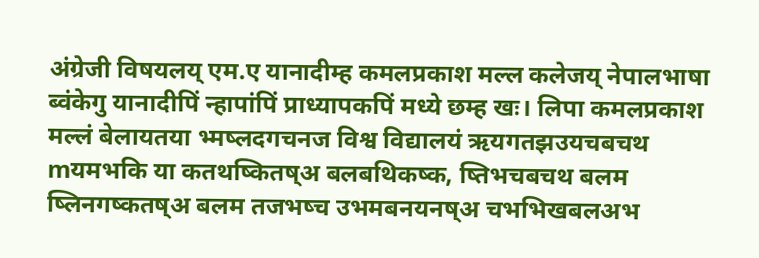अंग्रेजी विषयलय् एम.ए यानादीम्ह कमलप्रकाश मल्ल कलेजय् नेपालभाषा ब्वंकेगु यानादीपिं न्हापांपिं प्राध्यापकपिं मध्ये छम्ह खः। लिपा कमलप्रकाश मल्लं बेलायतया भ्मष्लदगचनज विश्व विद्यालयं ऋयगतझउयचबचथ mयमभकि या कतथष्कितष्अ बलबथिकष्क, ष्तिभचबचथ बलम ष्लिनगष्कतष्अ बलम तजभष्च उभमबनयनष्अ चभभिखबलअभ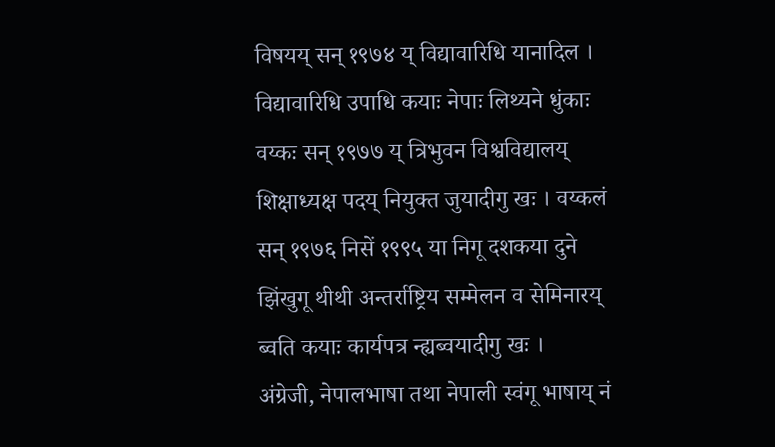विषयय् सन् १९७४ य् विद्यावारिधि यानादिल । विद्यावारिधि उपाधि कयाः नेपाः लिथ्यने धुंकाः वय्कः सन् १९७७ य् त्रिभुवन विश्वविद्यालय् शिक्षाध्यक्ष पदय् नियुक्त जुयादीगु खः । वय्कलं सन् १९७६ निसें १९९५ या निगू दशकया दुने झिंखुगू थीथी अन्तर्राष्ट्रिय सम्मेलन व सेमिनारय् ब्वति कयाः कार्यपत्र न्ह्यब्वयादीगु खः ।
अंग्रेजी, नेपालभाषा तथा नेपाली स्वंगू भाषाय् नं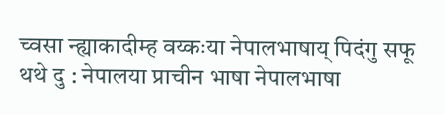च्वसा न्ह्याकादीम्ह वय्कःया नेपालभाषाय् पिदंगु सफू थथे दु : नेपालया प्राचीन भाषा नेपालभाषा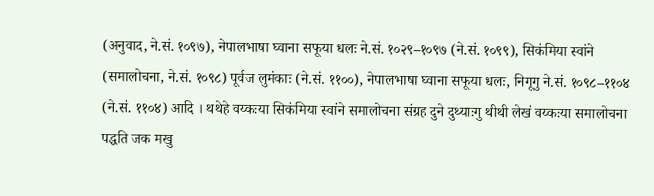(अनुवाद, ने.सं. १०९७), नेपालभाषा घ्वाना सफूया धलः ने.सं. १०२९–१०९७ (ने.सं. १०९९), सिकंमिया स्वांने (समालोचना, ने.सं. १०९८) पूर्वज लुमंकाः (ने.सं. ११००), नेपालभाषा घ्वाना सफूया धलः, निगूगु ने.सं. १०९८–११०४ (ने.सं. ११०४) आदि । थथेहे वय्कःया सिकंमिया स्वांने समालोचना संग्रह दुने दुथ्याःगु थीथी लेखं वय्कःया समालोचना पद्धति जक मखु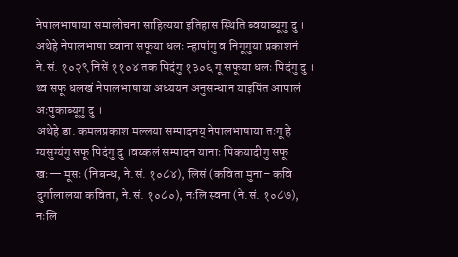नेपालभाषाया समालोचना साहित्यया इतिहास स्थिति ब्वयाब्यूगु दु । अथेहे नेपालभाषा घ्वाना सफूया धलः न्हापांगु व निगूगुया प्रकाशनं ने.सं. १०२९ निसें ११०४ तक पिदंगु १३०६ गू सफूया धलः पिदंगु दु । थ्व सफू धलखं नेपालभाषाया अध्ययन अनुसन्धान याइपिंत आपालं अःपुकाब्यूगु दु ।
अथेहे डा. कमलप्रकाश मल्लया सम्पादनय् नेपालभाषाया तःगू हे ग्यसुग्यंगु सफू पिदंगु दु ।वय्कलं सम्पादन यानाः पिकयादीगु सफू खः— मूसः (निबन्ध, ने.सं. १०८४), लिसं (कविता मुना– कवि दुर्गालालया कविता, ने.सं. १०८०), नःलि स्वना (ने.सं. १०८७), नःलि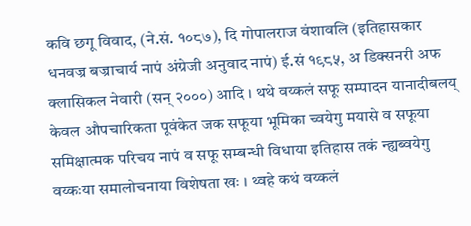कवि छगू विवाद, (ने.सं. १०८७), दि गोपालराज वंशावलि (इतिहासकार धनवज्र बज्राचार्य नापं अंग्रेजी अनुवाद नापं) ई.सं १९८५, अ डिक्सनरी अफ क्लासिकल नेवारी (सन् २०००) आदि । थथे वय्कलं सफू सम्पादन यानादीबलय् केवल औपचारिकता पूवंकेत जक सफूया भूमिका च्वयेगु मयासे व सफूया समिक्षात्मक परिचय नापं व सफू सम्बन्धी विधाया इतिहास तकं न्ह्यब्वयेगु वय्कःया समालोचनाया विशेषता खः । थ्वहे कथं वय्कलं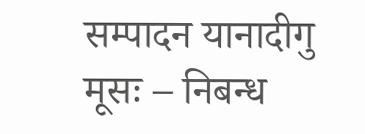सम्पादन यानादीगु मूसः – निबन्ध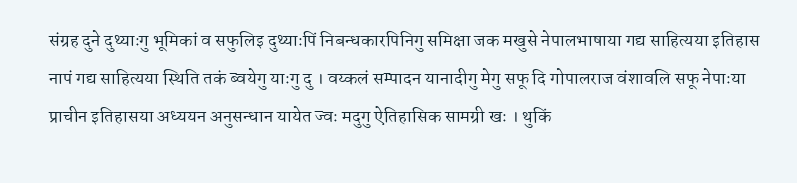संग्रह दुने दुथ्याःगु भूमिकां व सफुलिइ दुथ्याःपिं निबन्धकारपिनिगु समिक्षा जक मखुसे नेपालभाषाया गद्य साहित्यया इतिहास नापं गद्य साहित्यया स्थिति तकं ब्वयेगु याःगु दु । वय्कलं सम्पादन यानादीगु मेगु सफू दि गोपालराज वंशावलि सफू नेपाःया प्राचीन इतिहासया अध्ययन अनुसन्धान यायेत ज्वः मदुगु ऐतिहासिक सामग्री खः । थुकिं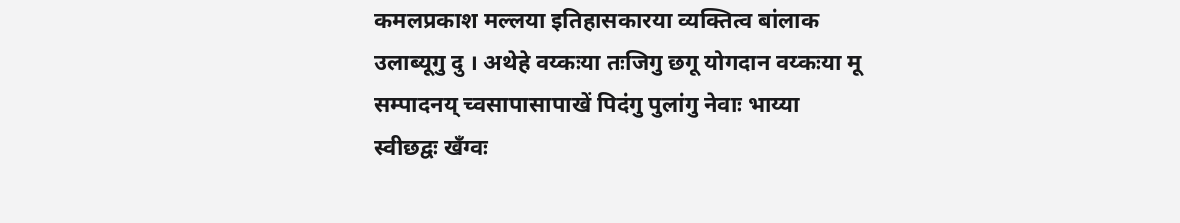कमलप्रकाश मल्लया इतिहासकारया व्यक्तित्व बांलाक उलाब्यूगु दु । अथेहे वय्कःया तःजिगु छगू योगदान वय्कःया मू सम्पादनय् च्वसापासापाखें पिदंगु पुलांगु नेवाः भाय्या स्वीछद्वः खँग्वः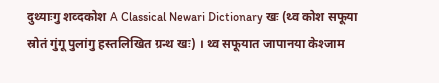दुथ्याःगु शव्दकोश A Classical Newari Dictionary खः (थ्व कोश सफूया स्रोतं गुंगू पुलांगु हस्तलिखित ग्रन्थ खः) । थ्व सफूयात जापानया केश्जाम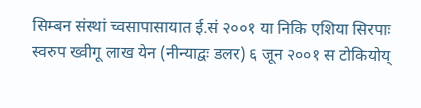सिम्बन संस्थां च्वसापासायात ई.सं २००१ या निकि एशिया सिरपाः स्वरुप ख्वीगू लाख येन (नीन्याद्वः डलर) ६ जून २००१ स टोकियोय्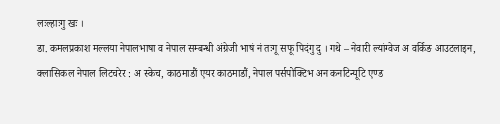लःल्हाःगु खः ।
डा. कमलप्रकाश मल्लया नेपालभाषा व नेपाल सम्बन्धी अंग्रेजी भाषं नं तःगू सफू पिदंगु दु । गथे – नेवारी ल्यांग्वेज अ वर्किङ आउटलाइन, क्लासिकल नेपाल लिटचरेर : अ स्केच, काठमाडौं एयर काठमाडौं, नेपाल पर्सपोक्टिभ अन कनटिन्यूटि एण्ड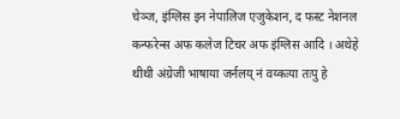चेञ्ज, इंग्लिस इन नेपालिज एजुकेशन, द फस्ट नेशनल कन्फरेन्स अफ कलेज टिचर अफ इंग्लिस आदि । अथेहे थीथी अंग्रेजी भाषाया जर्नलय् नं वय्कःया तःपु हे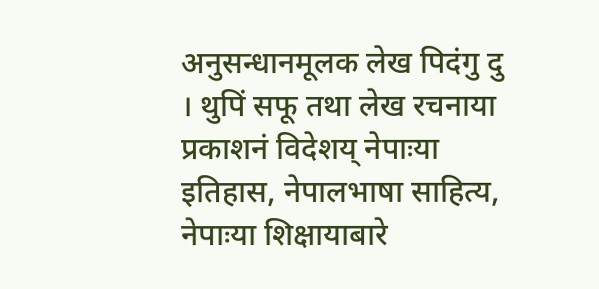अनुसन्धानमूलक लेख पिदंगु दु । थुपिं सफू तथा लेख रचनाया प्रकाशनं विदेशय् नेपाःया इतिहास, नेपालभाषा साहित्य, नेपाःया शिक्षायाबारे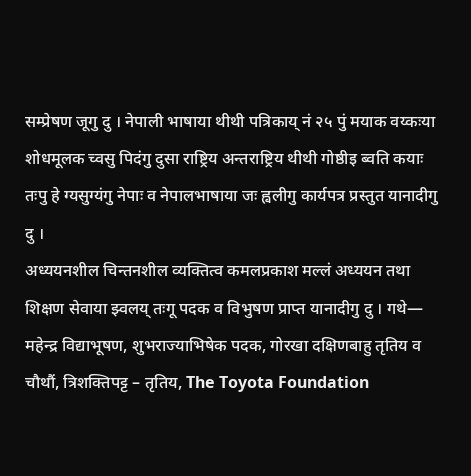सम्प्रेषण जूगु दु । नेपाली भाषाया थीथी पत्रिकाय् नं २५ पुं मयाक वय्कःया शोधमूलक च्वसु पिदंगु दुसा राष्ट्रिय अन्तराष्ट्रिय थीथी गोष्ठीइ ब्वति कयाः तःपु हे ग्यसुग्यंगु नेपाः व नेपालभाषाया जः ह्वलीगु कार्यपत्र प्रस्तुत यानादीगु दु ।
अध्ययनशील चिन्तनशील व्यक्तित्व कमलप्रकाश मल्लं अध्ययन तथा शिक्षण सेवाया झ्वलय् तःगू पदक व विभुषण प्राप्त यानादीगु दु । गथे— महेन्द्र विद्याभूषण, शुभराज्याभिषेक पदक, गोरखा दक्षिणबाहु तृतिय व चौथौं, त्रिशक्तिपट्ट – तृतिय, The Toyota Foundation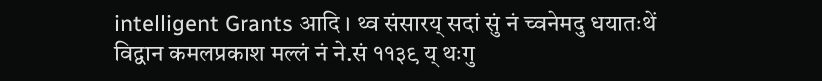intelligent Grants आदि । थ्व संसारय् सदां सुं नं च्वनेमदु धयातःथें विद्वान कमलप्रकाश मल्लं नं ने.सं ११३९ य् थःगु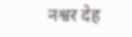नश्वर देह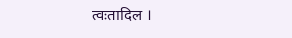त्वःतादिल ।